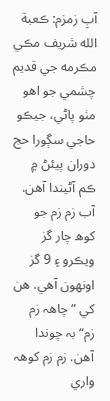آبِ زمزم: ڪعبة الله شريف مڪي مڪرمه جي قديم چشمي جو اھو مٺو پاڻي، جيڪو حاجي سڳورا حج دوران پيئڻ ۾ ڪم آڻيندا آھن. آب زم زم جو کوھ چار گز ويڪرو ۽ 9 گز اونھون آھي. هن کي ”چاھہ زم زم“ بہ چوندا آهن. زم زم کوھہ واري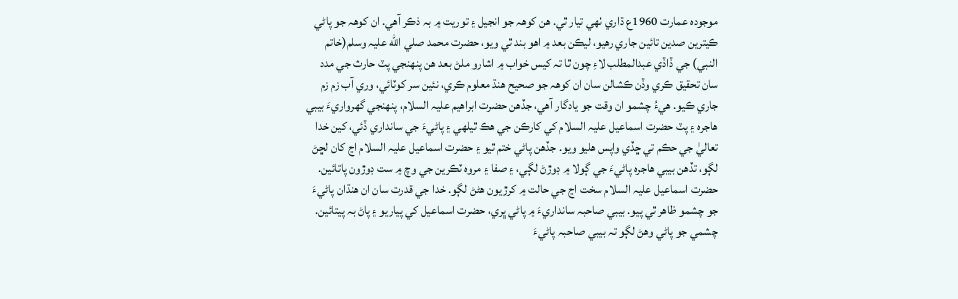موجودہ عمارت 1960ع ڌاري ٺھي تيار ٿي. هن کوھہ جو انجيل ۽ توريت ۾ بہ ذڪر آهي. ان کوھہ جو پاڻي ڪيترين صدين تائين جاري رهيو، ليڪن بعد ۾ اهو بند ٿي ويو، حضرت محمد صلي الله عليہ وسلم(خاتم النبي) جي ڏاڏي عبدالمطلب لاءِ چون ٿا تہ کيس خواب ۾ اشارو ملڻ بعد هن پنھنجي پٽ حارث جي مدد سان تحقيق ڪري وڏن ڪشالن سان ان کوھہ جو صحيح هنڌ معلوم ڪري، نئين سر کوٽائي، وري آب زم زم جاري ڪيو. ھيءُ چشمو ان وقت جو يادگار آھي، جڏھن حضرت ابراھيم عليہ السلام، پنھنجي گهرواريءَ بيبي ھاجره ۽ پٽ حضرت اسماعيل عليہ السلام کي کارڪن جي ھڪ ٿيلھي ۽ پاڻيءَ جي سانداري ڏئي، کين خدا تعاليٰ جي حڪم تي ڇڏي واپس ھليو ويو. جڏھن پاڻي ختم ٿيو ۽ حضرت اسماعيل عليہ السلام اڃ کان لڇڻ لڳو، تڏھن بيبي ھاجره پاڻيءَ جي ڳولا ۾ ڊوڙڻ لڳي، ۽ صفا ۽ مروه ٽڪرين جي وچ ۾ ست ڊوڙون پاتائين. حضرت اسماعيل عليہ السلام سخت اڃ جي حالت ۾ کرڙيون ھڻڻ لڳو. خدا جي قدرت سان ان ھنڌان پاڻيءَ جو چشمو ظاھر ٿي پيو. بيبي صاحبہ سانداريءَ ۾ پاڻي ڀري، حضرت اسماعيل کي پياريو ۽ پاڻ بہ پيتائين. چشمي جو پاڻي وھڻ لڳو تہ بيبي صاحبہ پاڻيءَ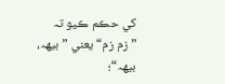کي حڪم ڪيو تہ ”زم زم“ يعني ”بيھہ، بيھہ“؛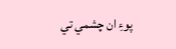پوءِ ان چشمي تي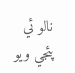نالو ئي پئجي ويو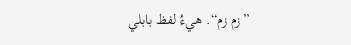”زم زم“. هيءُ لفظ بابلي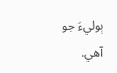ٻوليءَ جو آهي.